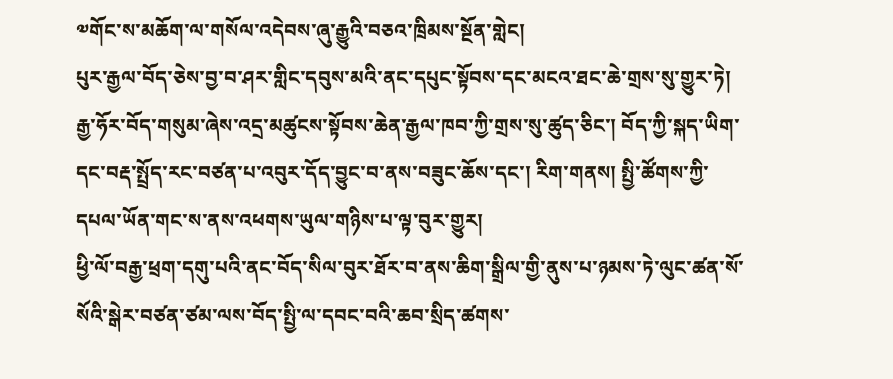༧གོང་ས་མཆོག་ལ་གསོལ་འདེབས་ཞུ་རྒྱུའི་བཅའ་ཁྲིམས་སྔོན་གླེང།
པུར་རྒྱལ་བོད་ཅེས་བྱ་བ་ཤར་གླིང་དབུས་མའི་ནང་དཔུང་སྟོབས་དང་མངའ་ཐང་ཆེ་གྲས་སུ་གྱུར་ཏེ། རྒྱ་ཧོར་བོད་གསུམ་ཞེས་འདྲ་མཚུངས་སྟོབས་ཆེན་རྒྱལ་ཁབ་ཀྱི་གྲས་སུ་ཚུད་ཅིང་། བོད་ཀྱི་སྐད་ཡིག་དང་བརྡ་སྤྲོད་རང་བཙན་པ་འབུར་དོད་བྱུང་བ་ནས་བཟུང་ཆོས་དང་། རིག་གནས། སྤྱི་ཚོགས་ཀྱི་དཔལ་ཡོན་གང་ས་ནས་འཕགས་ཡུལ་གཉིས་པ་ལྟ་བུར་གྱུར།
ཕྱི་ལོ་བརྒྱ་ཕྲག་དགུ་པའི་ནང་བོད་སིལ་བུར་ཐོར་བ་ནས་ཆིག་སྒྲིལ་གྱི་ནུས་པ་ཉམས་ཏེ་ལུང་ཚན་སོ་སོའི་སྒེར་བཙན་ཙམ་ལས་བོད་སྤྱི་ལ་དབང་བའི་ཆབ་སྲིད་ཚགས་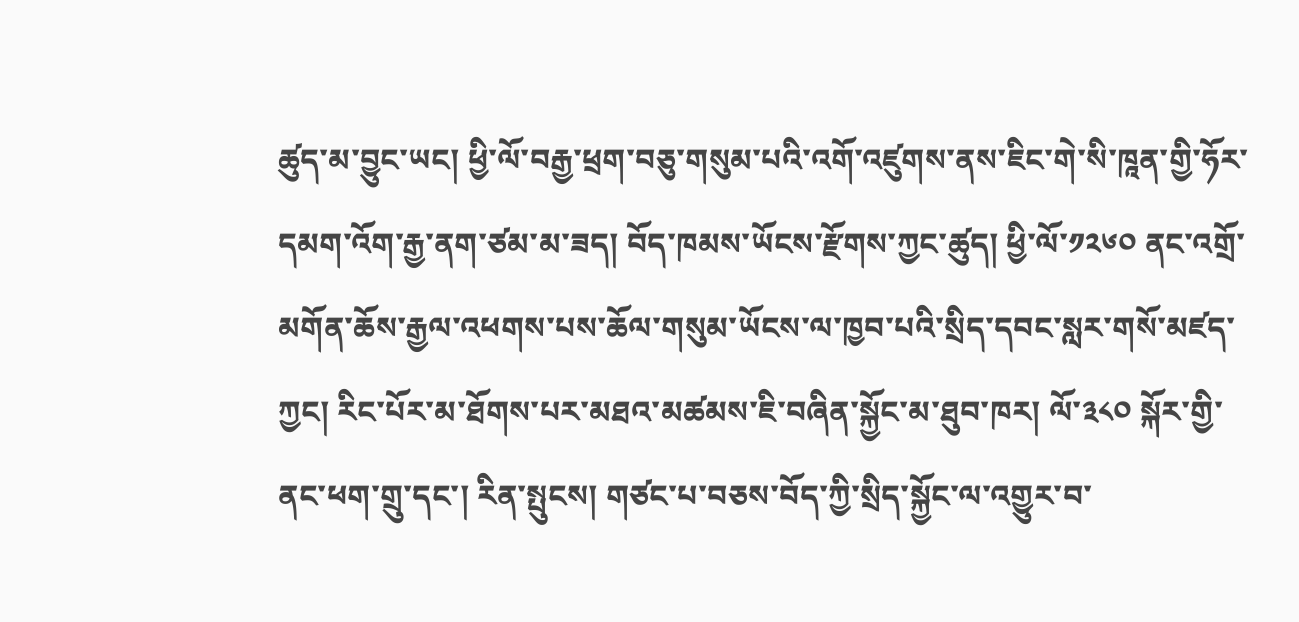ཚུད་མ་བྱུང་ཡང། ཕྱི་ལོ་བརྒྱ་ཕྲག་བཅུ་གསུམ་པའི་འགོ་འཛུགས་ནས་ཇིང་གེ་སི་ཁཱན་གྱི་ཧོར་དམག་འོག་རྒྱ་ནག་ཙམ་མ་ཟད། བོད་ཁམས་ཡོངས་རྫོགས་ཀྱང་ཚུད། ཕྱི་ལོ་༡༢༦༠ ནང་འགྲོ་མགོན་ཆོས་རྒྱལ་འཕགས་པས་ཆོལ་གསུམ་ཡོངས་ལ་ཁྱབ་པའི་སྲིད་དབང་སླར་གསོ་མཛད་ཀྱང། རིང་པོར་མ་ཐོགས་པར་མཐའ་མཚམས་ཇི་བཞིན་སྐྱོང་མ་ཐུབ་ཁར། ལོ་༣༨༠ སྐོར་གྱི་ནང་ཕག་གྲུ་དང་། རིན་སྤུངས། གཙང་པ་བཅས་བོད་ཀྱི་སྲིད་སྐྱོང་ལ་འགྱུར་བ་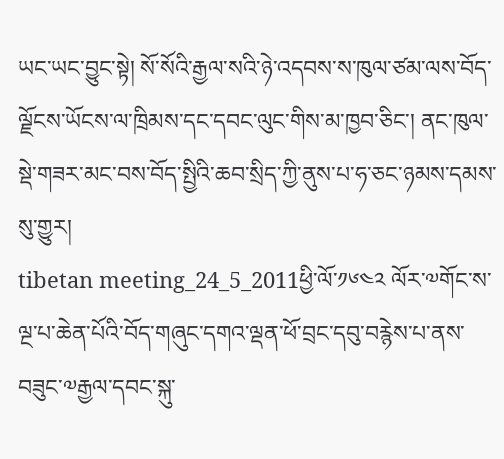ཡང་ཡང་བྱུང་སྟེ། སོ་སོའི་རྒྱལ་སའི་ཉེ་འདབས་ས་ཁུལ་ཙམ་ལས་བོད་ལྗོངས་ཡོངས་ལ་ཁྲིམས་དང་དབང་ལུང་གིས་མ་ཁྱབ་ཅིང་། ནང་ཁུལ་སྡེ་གཟར་མང་བས་བོད་སྤྱིའི་ཆབ་སྲིད་ཀྱི་ནུས་པ་ཧ་ཅང་ཉམས་དམས་སུ་གྱུར།
tibetan meeting_24_5_2011ཕྱི་ལོ་༡༦༤༢ ལོར་༧གོང་ས་ལྔ་པ་ཆེན་པོའི་བོད་གཞུང་དགའ་ལྡན་ཕོ་བྲང་དབུ་བརྙེས་པ་ནས་བཟུང་༧རྒྱལ་དབང་སྐུ་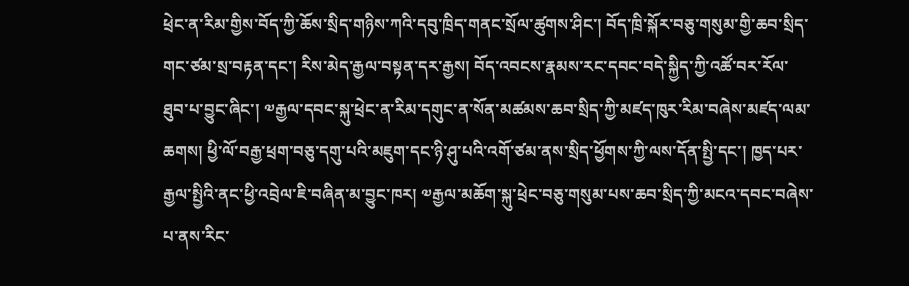ཕྲེང་ན་རིམ་གྱིས་བོད་ཀྱི་ཆོས་སྲིད་གཉིས་ཀའི་དབུ་ཁྲིད་གནང་སྲོལ་ཚུགས་ཤིང་། བོད་ཁྲི་སྐོར་བཅུ་གསུམ་གྱི་ཆབ་སྲིད་གང་ཙམ་སྲ་བརྟན་དང་། རིས་མེད་རྒྱལ་བསྟན་དར་རྒྱས། བོད་འབངས་རྣམས་རང་དབང་བདེ་སྐྱིད་ཀྱི་འཚོ་བར་རོལ་ཐུབ་པ་བྱུང་ཞིང་། ༧རྒྱལ་དབང་སྐུ་ཕྲེང་ན་རིམ་དགུང་ན་སོན་མཚམས་ཆབ་སྲིད་ཀྱི་མཛད་ཁུར་རིམ་བཞེས་མཛད་ལམ་ཆགས། ཕྱི་ལོ་བརྒྱ་ཕྲག་བཅུ་དགུ་པའི་མཇུག་དང་ཉི་ཤུ་པའི་འགོ་ཙམ་ནས་སྲིད་ཕྱོགས་ཀྱི་ལས་དོན་སྤྱི་དང་། ཁྱད་པར་རྒྱལ་སྤྱིའི་ནང་ཕྱི་འབྲེལ་ཇི་བཞིན་མ་བྱུང་ཁར། ༧རྒྱལ་མཆོག་སྐུ་ཕྲེང་བཅུ་གསུམ་པས་ཆབ་སྲིད་ཀྱི་མངའ་དབང་བཞེས་པ་ནས་རིང་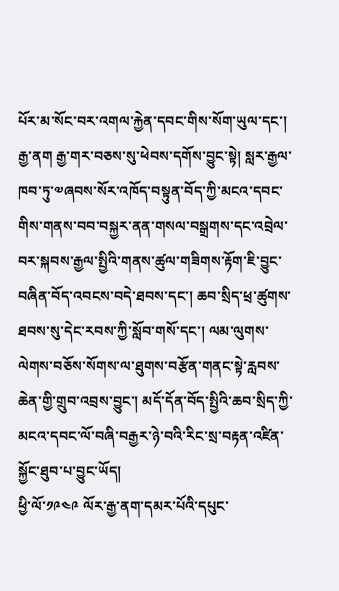པོར་མ་སོང་བར་འགལ་རྐྱེན་དབང་གིས་སོག་ཡུལ་དང་། རྒྱ་ནག རྒྱ་གར་བཅས་སུ་ཕེབས་དགོས་བྱུང་སྟེ། སླར་རྒྱལ་ཁབ་ཏུ་༧ཞབས་སོར་འཁོད་བསྟུན་བོད་ཀྱི་མངའ་དབང་གིས་གནས་བབ་བསྐྱར་ནན་གསལ་བསྒྲགས་དང་འབྲེལ་བར་སྐབས་རྒྱལ་སྤྱིའི་གནས་ཚུལ་གཟིགས་རྟོག་ཇི་བྱུང་བཞིན་བོད་འབངས་བདེ་ཐབས་དང་། ཆབ་སྲིད་ཕྲ་ཚུགས་ཐབས་སུ་དེང་རབས་ཀྱི་སློབ་གསོ་དང་། ལམ་ལུགས་ལེགས་བཅོས་སོགས་ལ་ཐུགས་བརྩོན་གནང་སྟེ་རླབས་ཆེན་གྱི་གྲུབ་འབྲས་བྱུང་། མདོ་དོན་བོད་སྤྱིའི་ཆབ་སྲིད་ཀྱི་མངའ་དབང་ལོ་བཞི་བརྒྱར་ཉེ་བའི་རིང་སྲ་བརྟན་འཛིན་སྐྱོང་ཐུབ་པ་བྱུང་ཡོད།
ཕྱི་ལོ་༡༩༤༩ ལོར་རྒྱ་ནག་དམར་པོའི་དཔུང་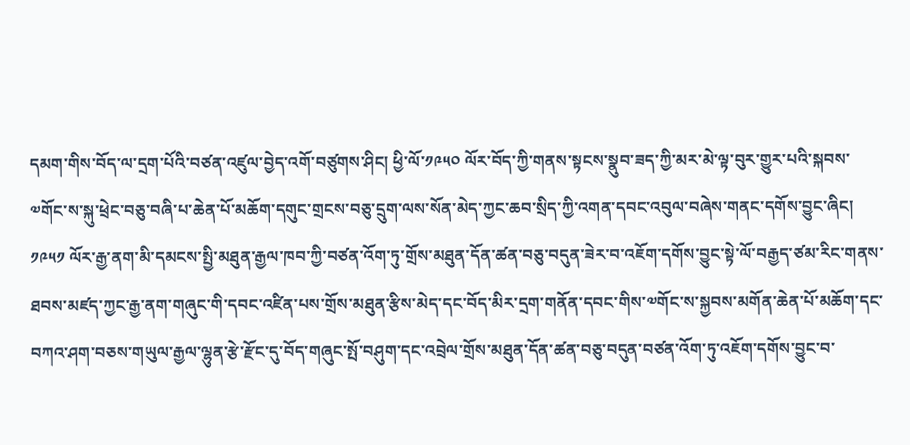དམག་གིས་བོད་ལ་དྲག་པོའི་བཙན་འཛུལ་བྱེད་འགོ་བཙུགས་ཤིང། ཕྱི་ལོ་༡༩༥༠ ལོར་བོད་ཀྱི་གནས་སྟངས་སྣུབ་ཟད་ཀྱི་མར་མེ་ལྟ་བུར་གྱུར་པའི་སྐབས་༧གོང་ས་སྐུ་ཕྲེང་བཅུ་བཞི་པ་ཆེན་པོ་མཆོག་དགུང་གྲངས་བཅུ་དྲུག་ལས་སོན་མེད་ཀྱང་ཆབ་སྲིད་ཀྱི་འགན་དབང་འབུལ་བཞེས་གནང་དགོས་བྱུང་ཞིང། ༡༩༥༡ ལོར་རྒྱ་ནག་མི་དམངས་སྤྱི་མཐུན་རྒྱལ་ཁབ་ཀྱི་བཙན་འོག་ཏུ་གྲོས་མཐུན་དོན་ཚན་བཅུ་བདུན་ཟེར་བ་འཇོག་དགོས་བྱུང་སྟེ་ལོ་བརྒྱད་ཙམ་རིང་གནས་ཐབས་མཛད་ཀྱང་རྒྱ་ནག་གཞུང་གི་དབང་འཛིན་པས་གྲོས་མཐུན་རྩིས་མེད་དང་བོད་མིར་དྲག་གནོན་དབང་གིས་༧གོང་ས་སྐྱབས་མགོན་ཆེན་པོ་མཆོག་དང་བཀའ་ཤག་བཅས་གཡུལ་རྒྱལ་ལྷུན་རྩེ་རྫོང་དུ་བོད་གཞུང་སྤོ་བཤུག་དང་འབྲེལ་གྲོས་མཐུན་དོན་ཚན་བཅུ་བདུན་བཙན་འོག་ཏུ་འཇོག་དགོས་བྱུང་བ་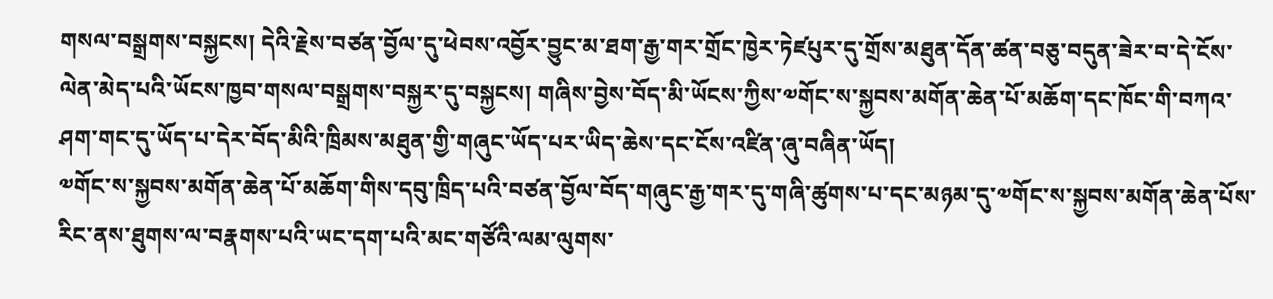གསལ་བསྒྲགས་བསྐྱངས། དེའི་རྗེས་བཙན་བྱོལ་དུ་ཕེབས་འབྱོར་བྱུང་མ་ཐག་རྒྱ་གར་གྲོང་ཁྱེར་ཏེཛཔུར་དུ་གྲོས་མཐུན་དོན་ཚན་བཅུ་བདུན་ཟེར་བ་དེ་ངོས་ལེན་མེད་པའི་ཡོངས་ཁྱབ་གསལ་བསྒྲགས་བསྐྱར་དུ་བསྐྱངས། གཞིས་བྱེས་བོད་མི་ཡོངས་ཀྱིས་༧གོང་ས་སྐྱབས་མགོན་ཆེན་པོ་མཆོག་དང་ཁོང་གི་བཀའ་ཤག་གང་དུ་ཡོད་པ་དེར་བོད་མིའི་ཁྲིམས་མཐུན་གྱི་གཞུང་ཡོད་པར་ཡིད་ཆེས་དང་ངོས་འཛིན་ཞུ་བཞིན་ཡོད།
༧གོང་ས་སྐྱབས་མགོན་ཆེན་པོ་མཆོག་གིས་དབུ་ཁྲིད་པའི་བཙན་བྱོལ་བོད་གཞུང་རྒྱ་གར་དུ་གཞི་ཚུགས་པ་དང་མཉམ་དུ་༧གོང་ས་སྐྱབས་མགོན་ཆེན་པོས་རིང་ནས་ཐུགས་ལ་བརྣགས་པའི་ཡང་དག་པའི་མང་གཙོའི་ལམ་ལུགས་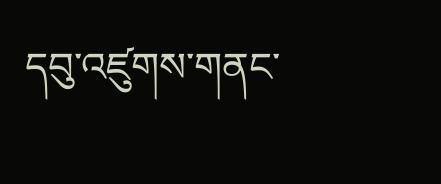དབུ་འཛུགས་གནང་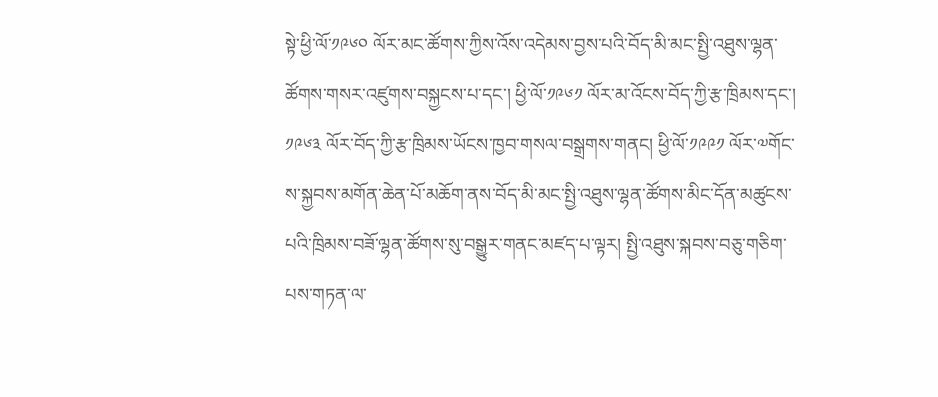སྟེ་ཕྱི་ལོ་༡༩༦༠ ལོར་མང་ཚོགས་ཀྱིས་འོས་འདེམས་བྱས་པའི་བོད་མི་མང་སྤྱི་འཐུས་ལྷན་ཚོགས་གསར་འཛུགས་བསྐྱངས་པ་དང་། ཕྱི་ལོ་༡༩༦༡ ལོར་མ་འོངས་བོད་ཀྱི་རྩ་ཁྲིམས་དང་། ༡༩༦༣ ལོར་བོད་ཀྱི་རྩ་ཁྲིམས་ཡོངས་ཁྱབ་གསལ་བསྒྲགས་གནང། ཕྱི་ལོ་༡༩༩༡ ལོར་༧གོང་ས་སྐྱབས་མགོན་ཆེན་པོ་མཆོག་ནས་བོད་མི་མང་སྤྱི་འཐུས་ལྷན་ཚོགས་མིང་དོན་མཚུངས་པའི་ཁྲིམས་བཟོ་ལྷན་ཚོགས་སུ་བསྒྱུར་གནང་མཛད་པ་ལྟར། སྤྱི་འཐུས་སྐབས་བཅུ་གཅིག་པས་གཏན་ལ་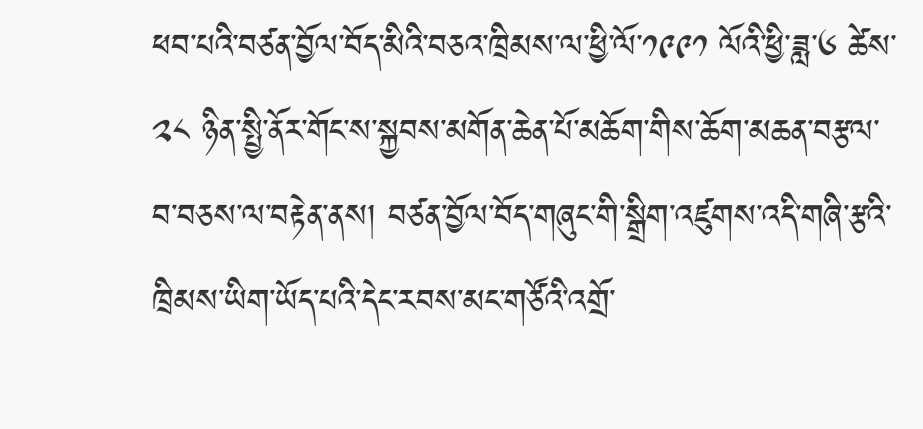ཕབ་པའི་བཙན་བྱོལ་བོད་མིའི་བཅའ་ཁྲིམས་ལ་ཕྱི་ལོ་༡༩༩༡ ལོའི་ཕྱི་ཟླ་༦ ཚེས་༢༨ ཉིན་སྤྱི་ནོར་གོང་ས་སྐྱབས་མགོན་ཆེན་པོ་མཆོག་གིས་ཆོག་མཆན་བརྩལ་བ་བཅས་ལ་བརྟེན་ནས། བཙན་བྱོལ་བོད་གཞུང་གི་སྒྲིག་འཛུགས་འདི་གཞི་རྩའི་ཁྲིམས་ཡིག་ཡོད་པའི་དེང་རབས་མང་གཙོའི་འགྲོ་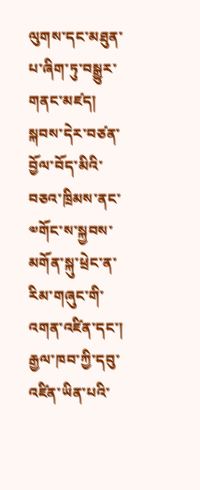ལུགས་དང་མཐུན་པ་ཞིག་ཏུ་བསྒྱུར་གནང་མཛད།
སྐབས་དེར་བཙན་བྱོལ་བོད་མིའི་བཅའ་ཁྲིམས་ནང་༧གོང་ས་སྐྱབས་མགོན་སྐུ་ཕྲེང་ན་རིམ་གཞུང་གི་འགན་འཛིན་དང་། རྒྱལ་ཁབ་ཀྱི་དབུ་འཛིན་ཡིན་པའི་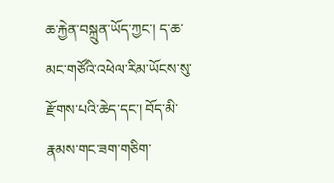ཆ་རྐྱེན་བསྐྲུན་ཡོད་ཀྱང་། ད་ཆ་མང་གཙོའི་འཕེལ་རིམ་ཡོངས་སུ་རྫོགས་པའི་ཆེད་དང་། བོད་མི་རྣམས་གང་ཟག་གཅིག་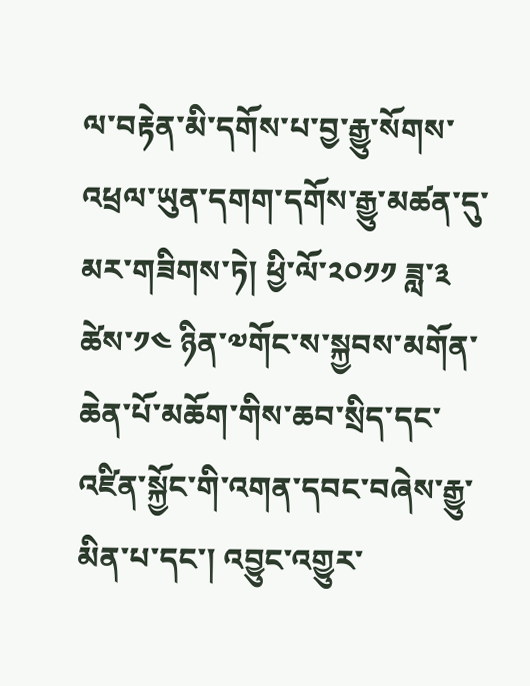ལ་བརྟེན་མི་དགོས་པ་བྱ་རྒྱུ་སོགས་འཕྲལ་ཡུན་དགག་དགོས་རྒྱུ་མཚན་དུ་མར་གཟིགས་ཏེ། ཕྱི་ལོ་༢༠༡༡ ཟླ་༣ ཚེས་༡༤ ཉིན་༧གོང་ས་སྐྱབས་མགོན་ཆེན་པོ་མཆོག་གིས་ཆབ་སྲིད་དང་འཛིན་སྐྱོང་གི་འགན་དབང་བཞེས་རྒྱུ་མིན་པ་དང་། འབྱུང་འགྱུར་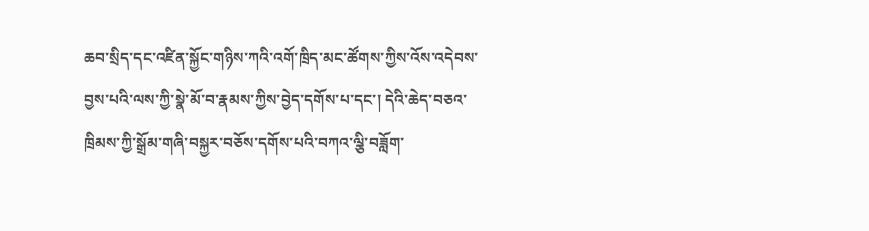ཆབ་སྲིད་དང་འཛིན་སྐྱོང་གཉིས་ཀའི་འགོ་ཁྲིད་མང་ཚོགས་ཀྱིས་འོས་འདེབས་བྱས་པའི་ལས་ཀྱི་སྣེ་མོ་བ་རྣམས་ཀྱིས་བྱེད་དགོས་པ་དང་། དེའི་ཆེད་བཅའ་ཁྲིམས་ཀྱི་སྒྲོམ་གཞི་བསྐྱར་བཅོས་དགོས་པའི་བཀའ་ལྕི་བཟློག་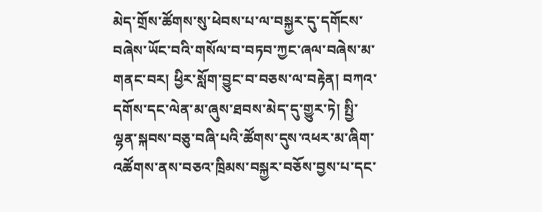མེད་གྲོས་ཚོགས་སུ་ཕེབས་པ་ལ་བསྐྱར་དུ་དགོངས་བཞེས་ཡོང་བའི་གསོལ་བ་བཏབ་ཀྱང་ཞལ་བཞེས་མ་གནང་བར། ཕྱིར་སློག་བྱུང་བ་བཅས་ལ་བརྟེན། བཀའ་དགོས་དང་ལེན་མ་ཞུས་ཐབས་མེད་དུ་གྱུར་ཏེ། སྤྱི་ལྷན་སྐབས་བཅུ་བཞི་པའི་ཚོགས་དུས་འཕར་མ་ཞིག་འཚོགས་ནས་བཅའ་ཁྲིམས་བསྐྱར་བཅོས་བྱས་པ་དང་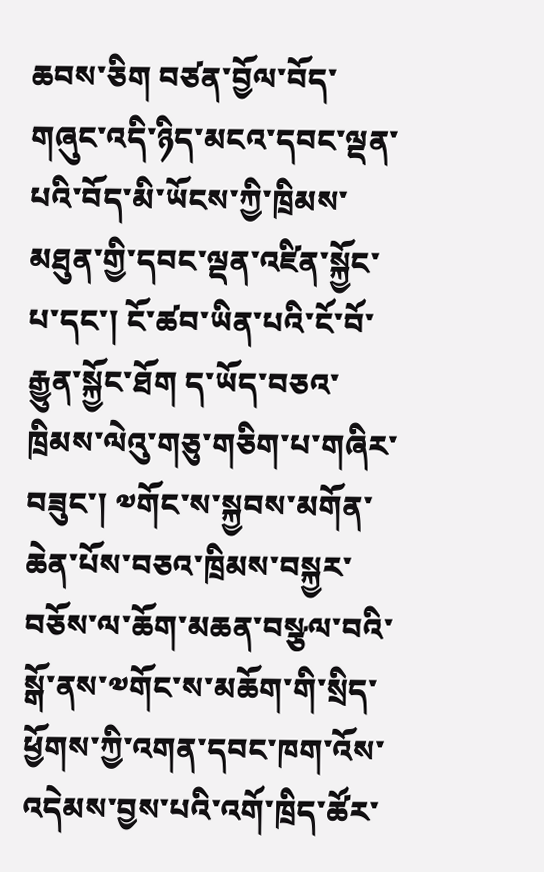ཆབས་ཅིག བཙན་བྱོལ་བོད་གཞུང་འདི་ཉིད་མངའ་དབང་ལྡན་པའི་བོད་མི་ཡོངས་ཀྱི་ཁྲིམས་མཐུན་གྱི་དབང་ལྡན་འཛིན་སྐྱོང་པ་དང་། ངོ་ཚབ་ཡིན་པའི་ངོ་བོ་རྒྱུན་སྐྱོང་ཐོག ད་ཡོད་བཅའ་ཁྲིམས་ལེའུ་གཅུ་གཅིག་པ་གཞིར་བཟུང་། ༧གོང་ས་སྐྱབས་མགོན་ཆེན་པོས་བཅའ་ཁྲིམས་བསྐྱར་བཅོས་ལ་ཆོག་མཆན་བསྩལ་བའི་སྒོ་ནས་༧གོང་ས་མཆོག་གི་སྲིད་ཕྱོགས་ཀྱི་འགན་དབང་ཁག་འོས་འདེམས་བྱས་པའི་འགོ་ཁྲིད་ཚོར་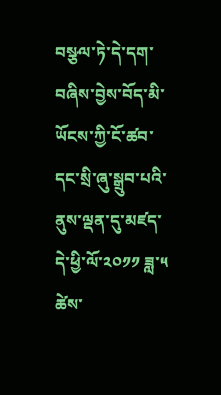བསྩལ་ཏེ་དེ་དག་བཞིས་བྱེས་བོད་མི་ཡོངས་ཀྱི་ངོ་ཚབ་དང་སྲི་ཞུ་སྒྲུབ་པའི་ནུས་ལྡན་དུ་མཛད་དེ་ཕྱི་ལོ་༢༠༡༡ ཟླ་༥ ཚེས་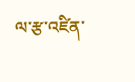ལ་རྩ་འཛིན་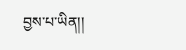བྱས་པ་ཡིན།།